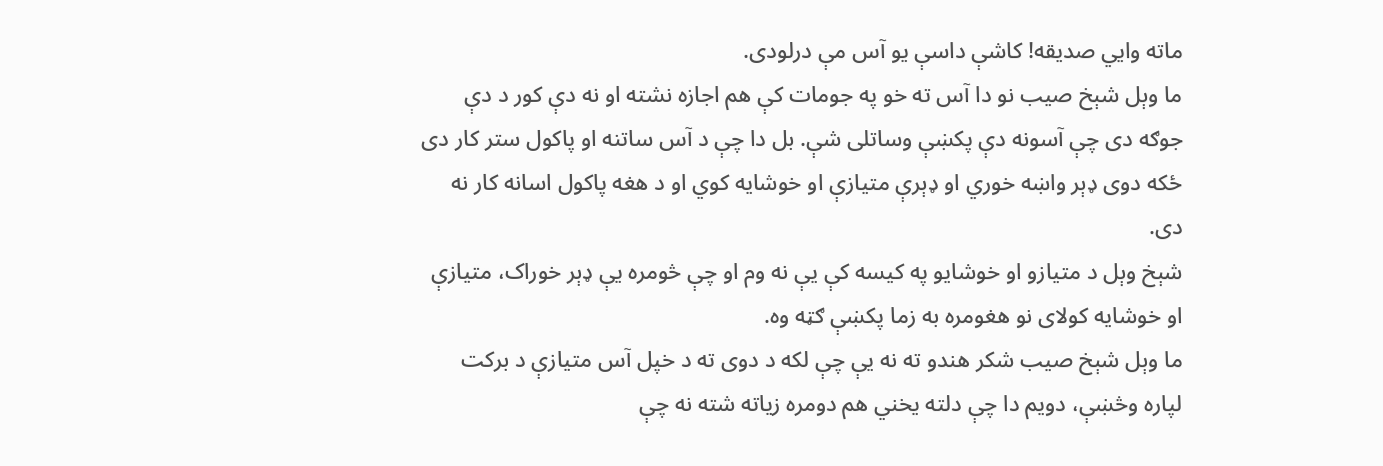ماته وايي صديقه! کاشې داسې یو آس مې درلودی.
ما وېل شېخ صیب نو دا آس ته خو په جومات کې هم اجازه نشته او نه دې کور د دې جوګه دی چې آسونه دې پکښې وساتلی شې. بل دا چې د آس ساتنه او پاکول ستر کار دی ځکه دوی ډېر واښه خوري او ډېرې متیازې او خوشايه کوي او د هغه پاکول اسانه کار نه دی.
شېخ وېل د متیازو او خوشايو په کيسه کې یې نه وم او چې څومره یې ډېر خوراک، متيازې او خوشایه کولای نو هغومره به زما پکښې ګټه وه.
ما وېل شېخ صیب شکر هندو ته نه یې چې لکه د دوی ته د خپل آس متیازې د برکت لپاره وڅښې، دویم دا چې دلته یخني هم دومره زیاته شته نه چې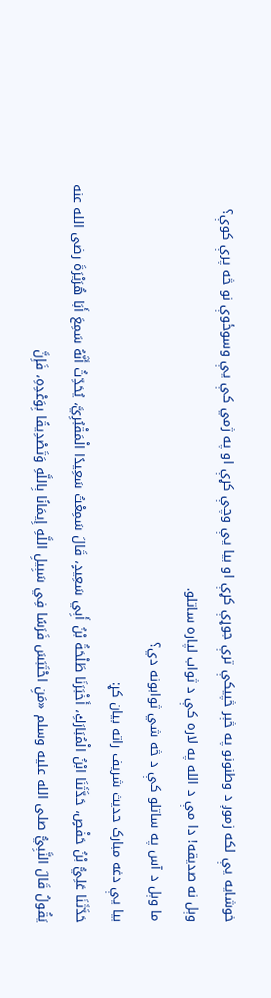خوشايه یې لکه زموږ د وطنونو په څېر څپیکې ترې جوړې کړې او بیا یې وچې کړې او په ژمي کې یې وسوځوې نو څه پرې کوې؟
وېل نه صديقه! دا مې د الله په لاره کې د ثواب لپاره ساتلو.
ما وېل د آس په ساتلو کې د څه شي ثوابونه دي؟
بیا یې دغه مبارک حديث شريف راته بیان کړ:
حَدَّثَنَا عَلِيُّ بْنُ حَفْصٍ، حَدَّثَنَا ابْنُ الْمُبَارَكِ، أَخْبَرَنَا طَلْحَةُ بْنُ أَبِي سَعِيدٍ، قَالَ سَمِعْتُ سَعِيدًا الْمَقْبُرِيَّ، يُحَدِّثُ أَنَّهُ سَمِعَ أَبَا هُرَيْرَةَ رضى الله عنه يَقُولُ قَالَ النَّبِيُّ صلى الله عليه وسلم «مَنِ احْتَبَسَ فَرَسًا فِي سَبِيلِ اللَّهِ إِيمَانًا بِاللَّهِ وَتَصْدِيقًا بِوَعْدِهِ، فَإِنَّ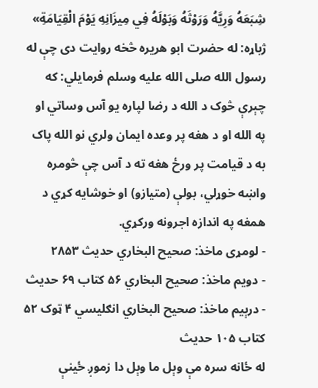شِبَعَهُ وَرِيَّهُ وَرَوْثَهُ وَبَوْلَهُ فِي مِيزَانِهِ يَوْمَ الْقِيَامَةِ»
ژباړه: له حضرت ابو هریره څخه روایت دی چې له رسول الله صلى الله عليه وسلم فرمایلي: که چېرې څوک د الله د رضا لپاره یو آس وساتي او په الله او د هغه پر وعده ايمان ولري نو الله پاک به د قیامت پر ورځ هغه ته د آس چې څومره واښه خوړلي، بولې (متیازو) او خوشایه کړي د همغه په اندازه اجرونه ورکړي.
- لومړی ماخذ: صحيح البخاري حديث ۲۸۵۳
- دویم ماخذ: صحيح البخاري ۵۶ کتاب ۶۹ حديث
- درېیم ماخذ: صحيح البخاري انګليسي ۴ ټوک ۵۲ کتاب ۱۰۵ حديث
له ځانه سره مې وېل ما وېل دا زموږ ځينې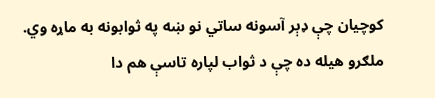کوچيان چې ډېر آسونه ساتي نو ښه په ثوابونه به ماړه وي. ملګرو هيله ده چې د ثواب لپاره تاسې هم دا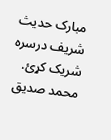مبارک حديث شريف درسره شريک کړئ.
محمد صديق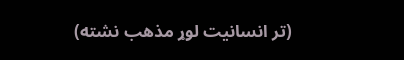(تر انسانیت لوړ مذهب نشته)